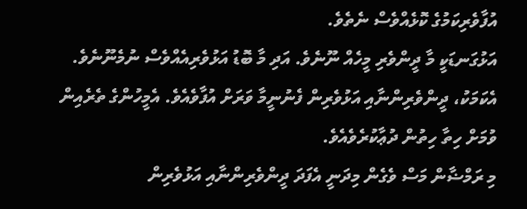އުފާވެރިކަމުގެ ކޮޅެއްވެސް ނެތެވެ.
އަޅުގަނޑަކީ މާ ދީންވެރި މީހެއް ނޫނެވެ. އަދި މާ ބޮޑު އަޅުވެރިއެއްވެސް ނުމެނޫނެވެ. އެކަމަކު، ދީންވެރިންނާއި އަޅުވެރިން ފެނުނީމާ ވަރަށް އުފާވެއެވެ. އެމީހުންގެ ތެރެއިން ވުމަށް ހިތާ ހިތުން ދުޢާކުރެވެއެވެ.
މި ރަމްޟާން މަސް ވެގެން މިދަނީ އެފަދަ ދީންވެރިންނާއި އަޅުވެރިން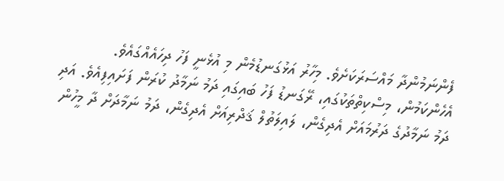ފެންނަމުންދާ މައްސަރަކަށެވެ. މިހާރު އަޅުގަނޑުމެން މި އުޅެނީ ފަހު ދިހައެއްގައެވެ. އެހެންކަމުން، މިސްކިތްތަކުގައި، ރޭގަނޑު ފަހު ބައިގައި ދަމު ނަމާދު ކުރަން ފަށައިފިއެވެ. އަދި ދަމު ނަމާދުގެ ދަރުމައަށް އެދިގެން، ލައިލަތުލް ޤަދްރިއަށް އެދިގެން، ދަމު ނަމާދަށް ދާ މީހުން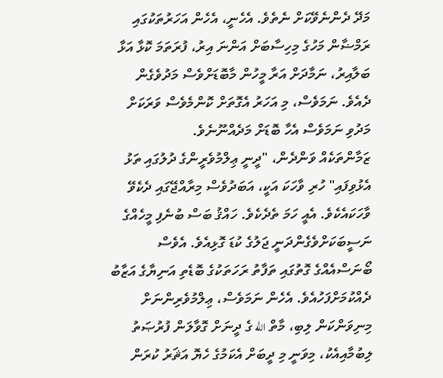މަދޭ ދެންނެވޭކަށް ނެތެވެ. އެހެނީ، އެހެން އަހަރުތަކުގައި ރަމްޟާން މަހުގެ މިހިސާބަށް އަންނަ އިރު، ފުރަތަމަ ކޮޅާ އަޅާ ބަލާއިރު، ނަމާދަށް އަރާ މީހުން މާބޮޑަށްވެސް މަދުވެގެން ދެއެވެ. ނަމަވެސް، މި އަހަރު އެގޮތަށް ކޮންމެވެސް ވަރަކަށް މަދުވި ނަމަވެސް އެހާ ބޮޑަށް މަދެއްނޫނެވެ.
ޒަމާންތަކެއް ވަންދެން، "ދީނީ ޢިލްމުވެރީންގެ ދުލުގައި ތަޅު އެޅުވިފައި" ހުރި ވާހަކަ އަކީ، އަބަދުވެސް މިރާއްޖޭގައި ދެކެވޭ ވާހަކައެކެވެ. އެއީ ހަމަ ތެދެކެވެ. ހައްޤު ބަސް ބުނެފި މީހެއްގެ ނަސީބަކަށްވެގެންދަނީ ޖަލުގެ ކުޑަ ގޮޅިއެވެ. އެވެސް ބޯނަސްއެއްގެ ގޮތުގައި ތަފާތު ރަހަތަކުގެ ބޮޑެތި އަނިޔާގެ އަޒާބު ދެއްކުމަށްފަހުއެވެ. އެހެން ނަމަވެސް، ޢިލްމުވެރިންނަށް މިނިވަންކަން ލިބި، މާތް الله ގެ ދީނަށް ގޮވާލަން ފުރުޞަތު ލިބުމާއިއެކު، މިވަނީ މި ދީބަށް އެކަމުގެ ހެޔޮ އަޘަރު ކުރަން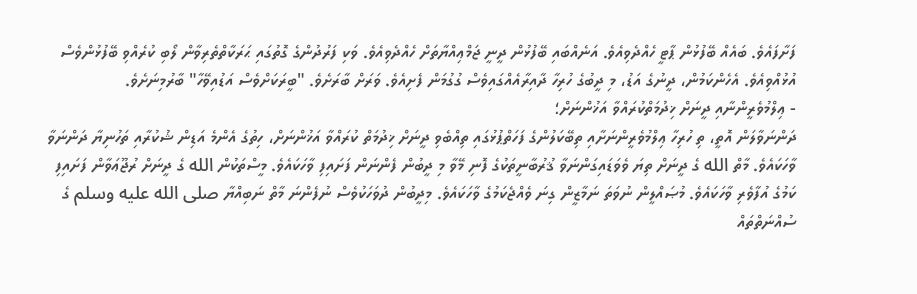ފަށާފައެވެ. ބައެއް ބޭފުޅުން ޕާޓީ ހެއްދެވިއެވެ. އަނެއްބައި ބޭފުޅުން ދީނީ ޖަމްޢިއްޔާތަށް ހެއްދެވިއެވެ. ވަކި ފަރުދުންގެ ގޮތުގައި ޙަރަކާތްތެރިވާން ލޯބި ކުރެއްވި ބޭފުޅުންވެސް އުޅުއްވިއެވެ. އެހެންކަމުން، ދީނުގެ އަޑު، މި ދީބުގެ ހުރިހާ ދާއިރާއެއްގައިވެސް ގުގުމަން ފެށިއެވެ. ވަރަށް ބާރަށެވެ. "ބީރަކަށްވެސް އަޑުއިވޭހާ" ބާރުމިނަށެވެ.
- ޢިލްމުވެރީންނާއި ދީނަށް ޚިދުމަތްކުރައްވާ އަޚުންނަށް؛
ދަންނަވާލަން އޮތީ، ތި ހުރިހާ ޢިލްމުވެރީންނަށާއި ތިބޭކަލުންގެ ފަހަތްޕުޅުގައި ތިއްބެވި ދީނަށް ޚިދުމަތް ކުރައްވާ އަޚުންނަށް، ހިތުގެ އެންމެ އަޑިން ޝުކުރާއި ތަހުނިޔާ ދަންނަވާ ވާހަކައެވެ. މާތް الله ގެ ދީނަށް ތިޔަ ވެވަޑައިގަންނަވާ ޤުރުބާނީތަކުގެ ފޮނި މޭވާ މި ދީބުން ފެންނަން ފަށައިފި ވާހަކައެވެ. މީސްތަކުން الله ގެ ދީނަށް ރުޖޫޢަވާން ފަށައިފި ކަމުގެ އުފާވެރި ވާހަކައެވެ. މުޞައްލީން ނުވަތަ ނަމާޒީން ގިނަ ވެއްޖެކަމުގެ ވާހަކައެވެ. މިދީބުން ދުވަހަކުވެސް ނުފެންނަ މާތް ނަބިއްޔާ صلى الله عليه وسلم ގެ ސުއްނަތްތައް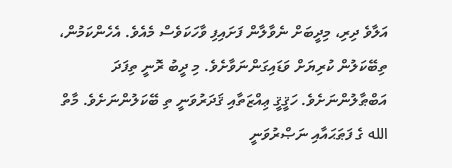އަލާވެ ދިރި، މިދީބަށް ނެވާލާން ފަށައިފި ވާހަކަވެސް މެއެވެ. އެހެންކަމުން، ތިބޭކަލުން ކުރިޔަށް ވަޑައިގަންނަވާށެވެ. މި ދީބު ރޮނީ ތިފަދަ އަބްޠާލުންނަށެވެ. ހަޤީޤީ ޢިއްޒަތާއި ޤަދަރުވަނީ ތި ބޭކަލުންނަށެވެ. މާތް الله ގެ ފަޠަޙައާއި ނަޞްރުވަނީ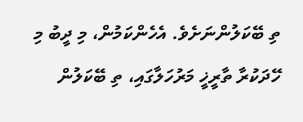ތި ބޭކަލުންނަށެވެ. އެހެންކަމުން، މި ދީބު މި ހޭދަކުރާ ތާރީޚީ މަރުހަލާގައި، ތި ބޭކަލުން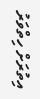އިތުރަށް ހިތްވަރު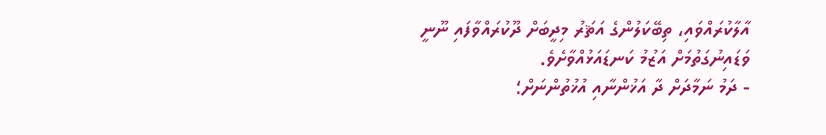އާލާކުރައްވައި، ތިބޭކަލުންގެ އަޘަރު މިދީބަށް ދޫކުރައްވާފައި ނޫނީ ވަޑައިނުގަތުމަށް އަޒުމު ކަނޑައަޅުއްވާށެވެ.
- ދަމު ނަމާދަށް ދާ އަޚުންނާއި އުޚުތުންނަށް؛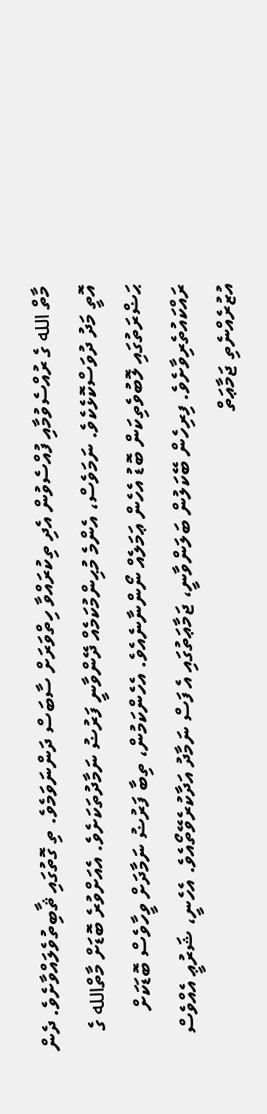މާތް الله ގެ ރުއްސެވުމާއި ފުއްސެވުން އެދި ތިކުރައްވާ ހިތްވަރަށް ސާބަސް ދަންނަވަމެވެ. ތި ގޮތުގައި ޘާބިތުވެލައްވާށެވެ. ދެން އޮތީ މަދު ދުވަސްކޮޅެކެވެ. ނަމަވެސް، އެންމެ މުޙިންމުކަމެއް ދޭންވާނީ ފަރުޟު ނަމާދުތަކަށެވެ. އެއަށްވުރެ ބޮޑަށް މާތްالله ގެ ޙަޟްރަތުގައި ލޮބުވެތިކަން ބޮޑު އެހެން ޢަމަލެއް ނޯންނާނެއެވެ. އެހެންކަމުން، ތިބާ ފަރުޟު ނަމާދަށް ވީހާވެސް ބޮޑަކަށް ރައްކައުތެރިވާށެވެ. ފިރިހެން ބޭކަލުން ބަލަންވާނީ، ޖަމާޢަތުގައި އެ ފަސް ނަމާދު އަދާކުރެވޭތޯއެވެ. އެހެނީ، ޝަރުޢީ އެއްވެސް އުޒުރެއްނެތި ޖަމާޢަތް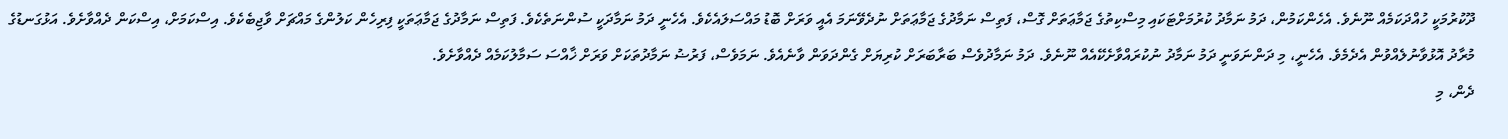ދޫކުރުމަކީ ހުއްދަކަމެއް ނޫނެވެ. އެހެންކަމުން، ދަމު ނަމާދު ކުރުމަށްޓަކައި މިސްކިތުގެ ޖަމާޢަތަށް ގޮސް، ފަތިސް ނަމާދުގެ ޖަމާޢަތަށް ނުދެވޭނަމަ އެއީ ވަރަށް ބޮޑު މައްސަލައެކެވެ. އެހެނީ ދަމު ނަމާދަކީ ސުންނަތެކެވެ. ފަތިސް ނަމާދުގެ ޖަމާޢަތަކީ ފިރިހެން ކަލުންގެ މައްޗަށް ވާޖިބެކެވެ. އިސްކަމަށް، އިސްކަން ދެއްވާށެވެ. އަޅުގަނޑުގެ މުރާދު އޮޅުވާނުލެއްވުން އެދެމެވެ. އެހެނީ، މި ދަންނަވަނީ ދަމު ނަމާދު ނުކުރައްވާށެކޭއެއް ނޫނެވެ. ދަމު ނަމާދުވެސް ބަރާބަރަށް ކުރިޔަށް ގެންދަވަން ވާނެއެވެ. ނަމަވެސް، ފަރުޟު ނަމާދުތަކަށް ވަރަށް ޚާއްސަ ސަމާލުކަމެއް ދެއްވާށެވެ.
ދެން، މި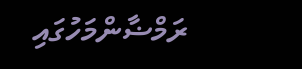ރަމްޟާންމަހުގައި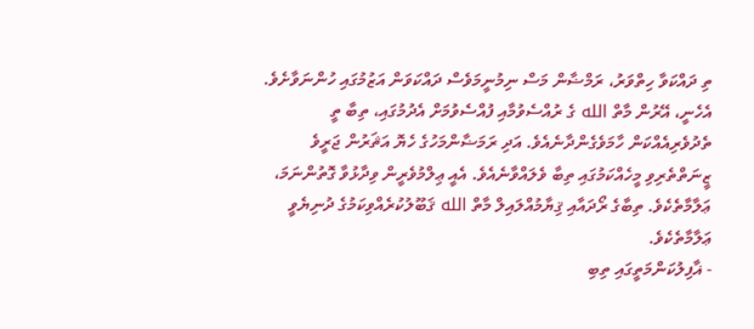ތި ދައްކަވާ ހިތްވަރު، ރަމްޟާން މަސް ނިމުނީމަވެސް ދައްކަވަން އަޒުމުގައި ހުންނަވާށެވެ. އެހެނީ، އޭރުން މާތް الله ގެ ރުއްސެވުމާއި ފުއްސެވުމަށް އެދުމުގައި، ތިބާ ތީ ތެދުވެރިއެއްކަން ހާމަވެގެންދާނެއެވެ. އަދި ރަމަޟާންމަހުގެ ހެޔޮ އަޘަރުން ޖަރީވެ ޒީނަތްތެރިވި މީހެއްކަމުގައި ތިބާ ވެލައްވާނެއެވެ. އެއީ ޢިލްމުވެރީން ވިދާޅުވާ ގޮތުންނަމަ، ޢަލާމާތެކެވެ. ތިބާގެ ރޯދައާއި ޤިޔާމުއްލައިލް މާތް الله ޤަބޫލުކުރެއްވިކަމުގެ ދުނިޔެވީ ޢަލާމާތެކެވެ.
- ޣާފިލުކަންމަތީގައި ތިބި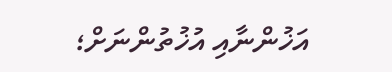އަޚުންނާއި އުޚުތުންނަށް؛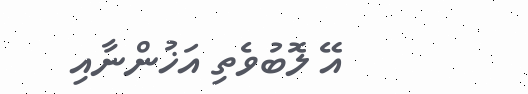އޭ ލޮބުވެތި އަޚުންނާއި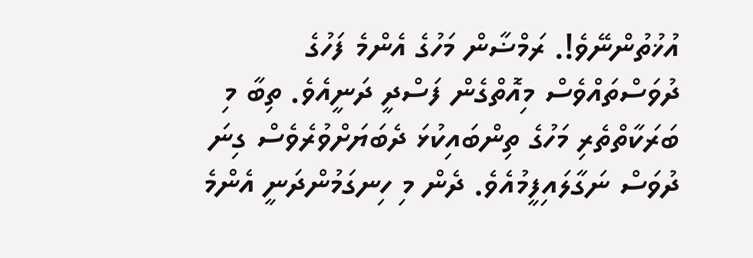އުޚުތުންނޭވެ!. ރަމްޟާން މަހުގެ އެންމެ ފަހުގެ ދުވަސްތައްވެސް މިއޮތްގެން ފަސްދީ ދަނީއެވެ. ތިބާ މި ބަރަކާތްތެރި މަހުގެ ތިންބައިކުޅަ ދެބަޔަށްވުރެވެސް ގިނަ ދުވަސް ނަގާލައިފީމުއެވެ. ދެން މި ހިނގަމުންދަނީ އެންމެ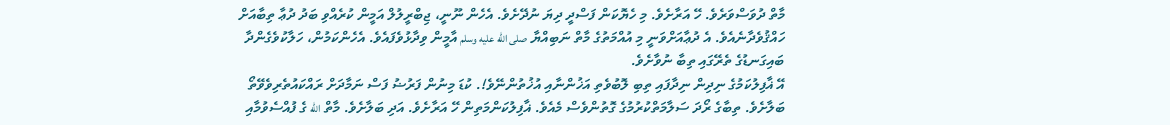މާތް ދުވަސްވަރެވެ. ހޭ އަރާށެވެ. މި ހެޔޮކަން ފަސްދީ ދިޔަ ނުދޭށެވެ. އެހެން ނޫނީ، ޖިބްރީލުލް އަމީން ކުރެއްވި ބަދު ދުޢާ ތިބާއަށް ހައްޤުވެދާނެއެވެ. އެ ދުޢާއަށްވަނީ މި އުއްމަތުގެ މާތް ނަބިއްޔާ صلى الله عليه وسلم އާމީން ވިދާޅުވެފައެވެ. އެހެންކަމުން، ހަލާކުވެގެންދާ ބައިގަނޑުގެ ތެރޭގައި ތިބާ ނުވާށެވެ.
އޭ ޣާފިލުކަމުގެ ނިދިން ނިދާފައި ތިބި ލޮބުވެތި އަޚުންނާއި އުޚުތުންނޭވެ!. ކުޑަ މިނުން ފަރުޟު ފަސް ނަމާދަށް ރައްކައުތެރިވެވޭތޯ ބަލާށެވެ. ތިބާގެ ރޯދަ ސަލާމަތްކުރުމުގެ ގޮތުންވެސް މެއެވެ. ޣާފިލުކަންމަތިން ހޭ އަރާށެވެ. އަދި ބަލާށެވެ. މާތް الله ގެ ފުއްސެވުމާއި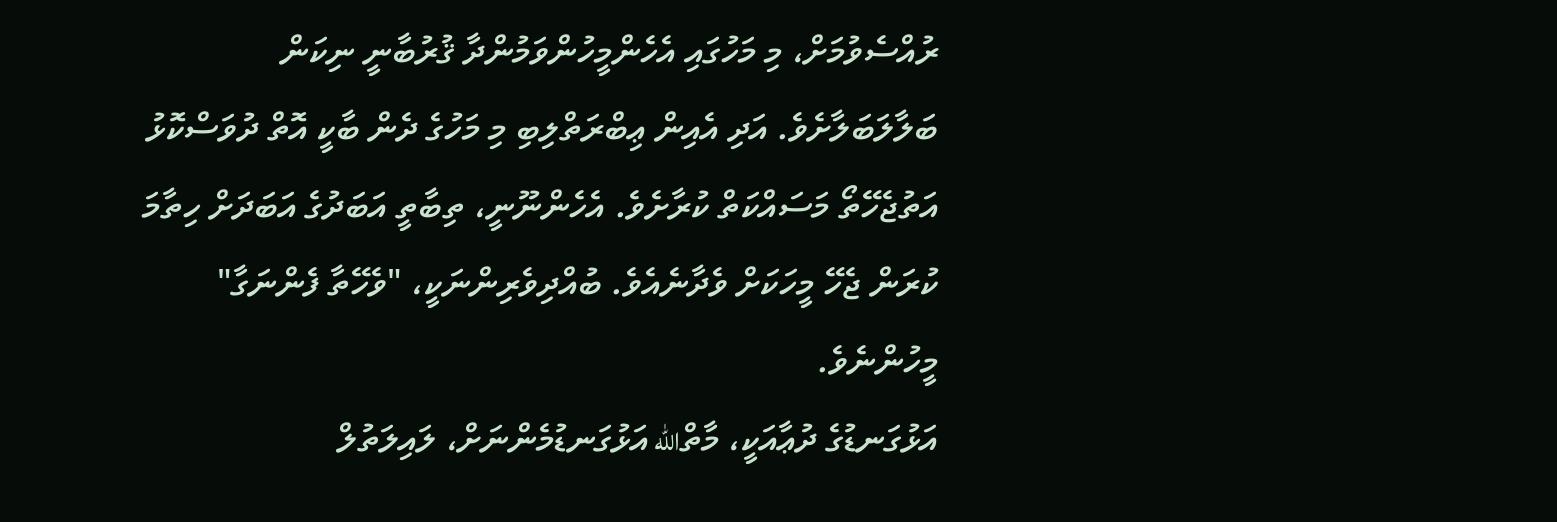ރުއްސެވުމަށް، މި މަހުގައި އެހެންމީހުންވަމުންދާ ޤުރުބާނީ ނިކަން ބަލާލަބަލާށެވެ. އަދި އެއިން ޢިބްރަތްލިބި މި މަހުގެ ދެން ބާކީ އޮތް ދުވަސްކޮޅު އަތުޖެހޭތޯ މަސައްކަތް ކުރާށެވެ. އެހެންނޫނީ، ތިބާތީ އަބަދުގެ އަބަދަށް ހިތާމަ ކުރަން ޖެހޭ މީހަކަށް ވެދާނެއެވެ. ބުއްދިވެރިންނަކީ، "ވެހޭތާ ފެންނަގާ" މީހުންނެވެ.
އަޅުގަނޑުގެ ދުޢާއަކީ، މާތްالله އަޅުގަނޑުމެންނަށް، ލައިލަތުލް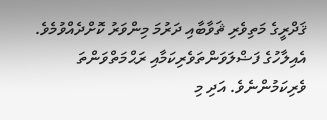ޤަދްރީގެ މަތިވެރި ޘަވާބާއި ދަރުމަ މިންވަރު ކޮށްދެއްވުމެވެ. އެއިލާހުގެ ފަޟްލަވަންތަވެރިކަމާއި ރަޙްމަތްވަންތަ ވެރިކަމުންނެވެ. އަދި މި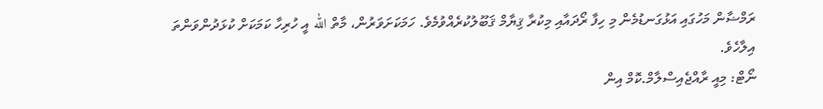ރަމްޟާން މަހުގައި އަޅުގަނޑުމެން މި ހިފާ ރޯދައާއި މިކުރާ ޤިޔާމް ޤަބޫލުކުރެއްވުމެވެ. ހަމަކަށަވަރުން، މާތް الله އީ ހުރިހާ ކަމަކަށް ކުޅަދުންވަންތަ އިލާހެވެ.
ނޯޓް: މިއީ ރާއްޖެއިސްލާމް.ކޮމް އިން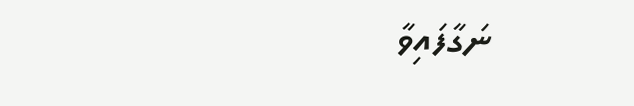ނަގާފައިވާ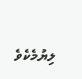ލިޔުމެކެވެ